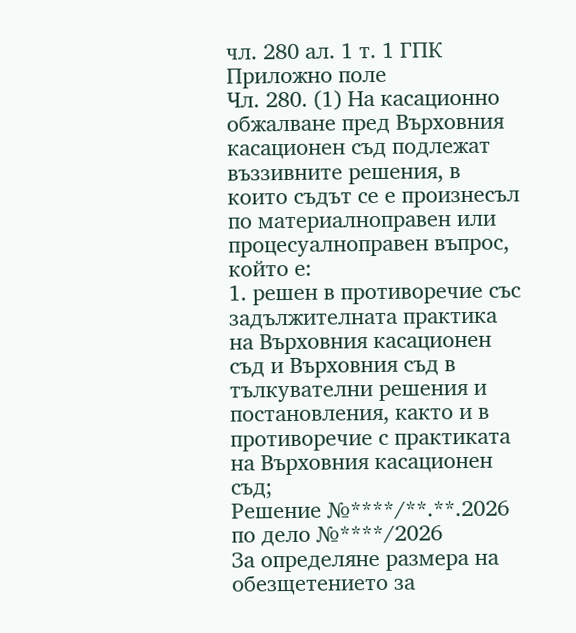чл. 280 ал. 1 т. 1 ГПК
Приложно поле
Чл. 280. (1) На касационно обжалване пред Върховния касационен съд подлежат въззивните решения, в които съдът се е произнесъл по материалноправен или процесуалноправен въпрос, който е:
1. решен в противоречие със задължителната практика на Върховния касационен съд и Върховния съд в тълкувателни решения и постановления, както и в противоречие с практиката на Върховния касационен съд;
Решение №****/**.**.2026 по дело №****/2026
За определяне размера на обезщетението за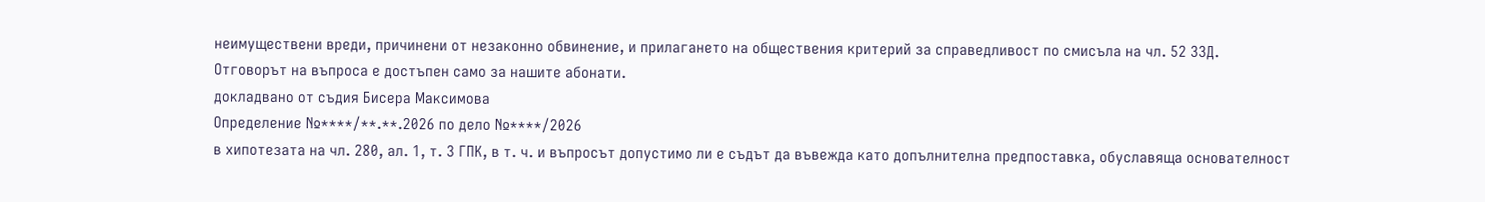неимуществени вреди, причинени от незаконно обвинение, и прилагането на обществения критерий за справедливост по смисъла на чл. 52 ЗЗД.
Отговорът на въпроса е достъпен само за нашите абонати.
докладвано от съдия Бисера Максимова
Определение №****/**.**.2026 по дело №****/2026
в хипотезата на чл. 280, ал. 1, т. 3 ГПК, в т. ч. и въпросът допустимо ли е съдът да въвежда като допълнителна предпоставка, обуславяща основателност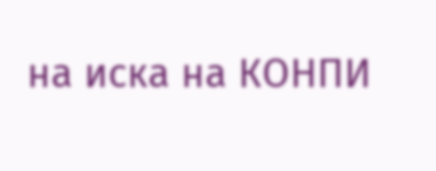на иска на КОНПИ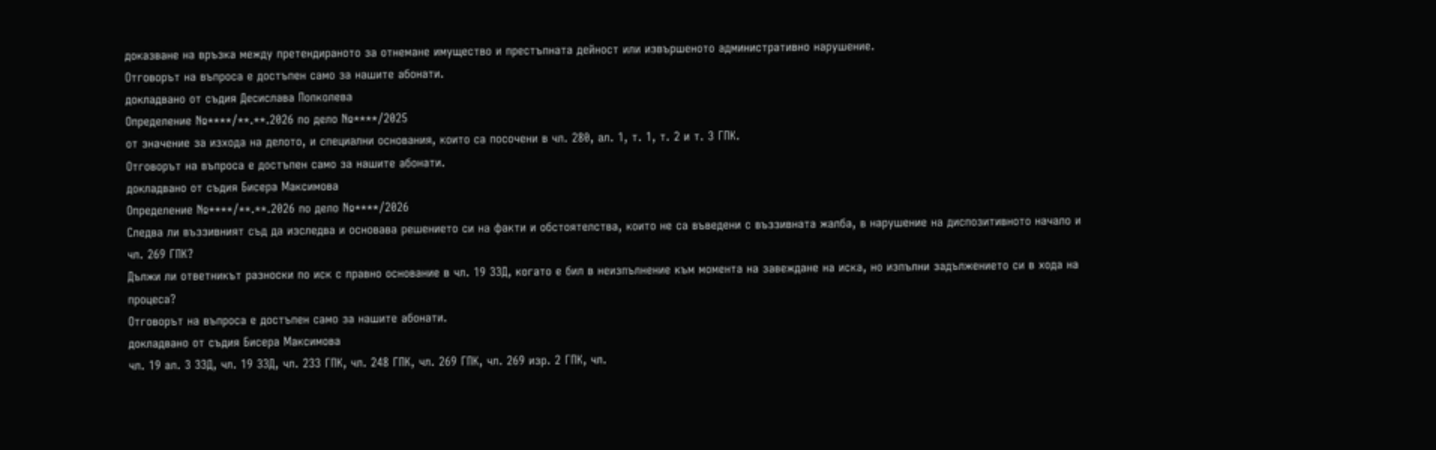доказване на връзка между претендираното за отнемане имущество и престъпната дейност или извършеното административно нарушение.
Отговорът на въпроса е достъпен само за нашите абонати.
докладвано от съдия Десислава Попколева
Определение №****/**.**.2026 по дело №****/2025
от значение за изхода на делото, и специални основания, които са посочени в чл. 280, ал. 1, т. 1, т. 2 и т. 3 ГПК.
Отговорът на въпроса е достъпен само за нашите абонати.
докладвано от съдия Бисера Максимова
Определение №****/**.**.2026 по дело №****/2026
Следва ли въззивният съд да изследва и основава решението си на факти и обстоятелства, които не са въведени с въззивната жалба, в нарушение на диспозитивното начало и чл. 269 ГПК?
Дължи ли ответникът разноски по иск с правно основание в чл. 19 ЗЗД, когато е бил в неизпълнение към момента на завеждане на иска, но изпълни задължението си в хода на процеса?
Отговорът на въпроса е достъпен само за нашите абонати.
докладвано от съдия Бисера Максимова
чл. 19 ал. 3 ЗЗД, чл. 19 ЗЗД, чл. 233 ГПК, чл. 248 ГПК, чл. 269 ГПК, чл. 269 изр. 2 ГПК, чл.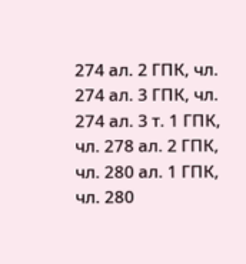274 ал. 2 ГПК, чл. 274 ал. 3 ГПК, чл. 274 ал. 3 т. 1 ГПК, чл. 278 ал. 2 ГПК, чл. 280 ал. 1 ГПК, чл. 280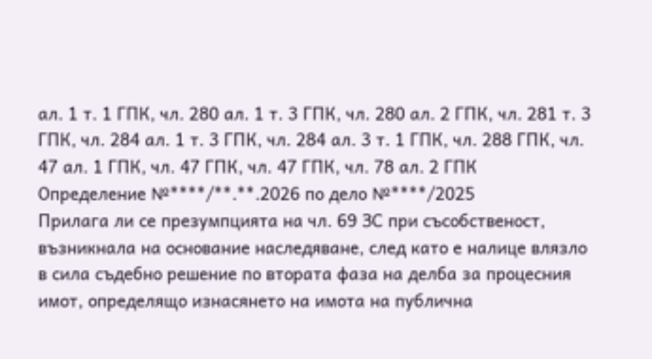ал. 1 т. 1 ГПК, чл. 280 ал. 1 т. 3 ГПК, чл. 280 ал. 2 ГПК, чл. 281 т. 3 ГПК, чл. 284 ал. 1 т. 3 ГПК, чл. 284 ал. 3 т. 1 ГПК, чл. 288 ГПК, чл. 47 ал. 1 ГПК, чл. 47 ГПК, чл. 47 ГПК, чл. 78 ал. 2 ГПК
Определение №****/**.**.2026 по дело №****/2025
Прилага ли се презумпцията на чл. 69 ЗС при съсобственост, възникнала на основание наследяване, след като е налице влязло в сила съдебно решение по втората фаза на делба за процесния имот, определящо изнасянето на имота на публична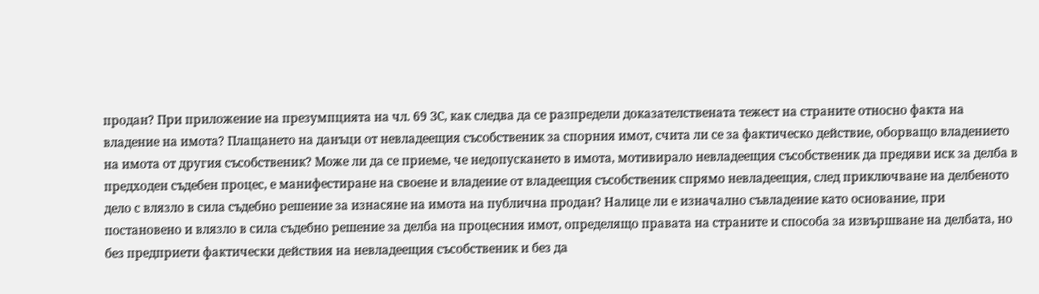продан? При приложение на презумпцията на чл. 69 ЗС, как следва да се разпредели доказателствената тежест на страните относно факта на владение на имота? Плащането на данъци от невладеещия съсобственик за спорния имот, счита ли се за фактическо действие, оборващо владението на имота от другия съсобственик? Може ли да се приеме, че недопускането в имота, мотивирало невладеещия съсобственик да предяви иск за делба в предходен съдебен процес, е манифестиране на своене и владение от владеещия съсобственик спрямо невладеещия, след приключване на делбеното дело с влязло в сила съдебно решение за изнасяне на имота на публична продан? Налице ли е изначално съвладение като основание, при постановено и влязло в сила съдебно решение за делба на процесния имот, определящо правата на страните и способа за извършване на делбата, но без предприети фактически действия на невладеещия съсобственик и без да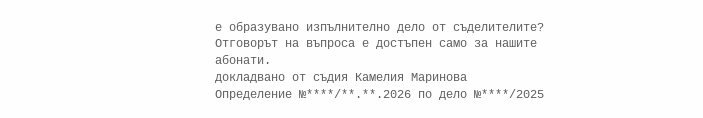е образувано изпълнително дело от съделителите?
Отговорът на въпроса е достъпен само за нашите абонати.
докладвано от съдия Камелия Маринова
Определение №****/**.**.2026 по дело №****/2025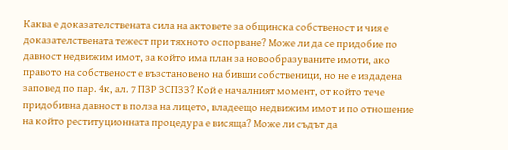Каква е доказателствената сила на актовете за общинска собственост и чия е доказателствената тежест при тяхното оспорване? Може ли да се придобие по давност недвижим имот, за който има план за новообразуваните имоти, ако правото на собственост е възстановено на бивши собственици, но не е издадена заповед по пар. 4к, ал. 7 ПЗР ЗСПЗЗ? Кой е началният момент, от който тече придобивна давност в полза на лицето, владеещо недвижим имот и по отношение на който реституционната процедура е висяща? Може ли съдът да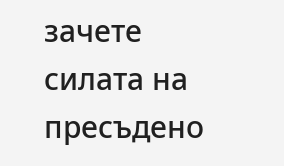зачете силата на пресъдено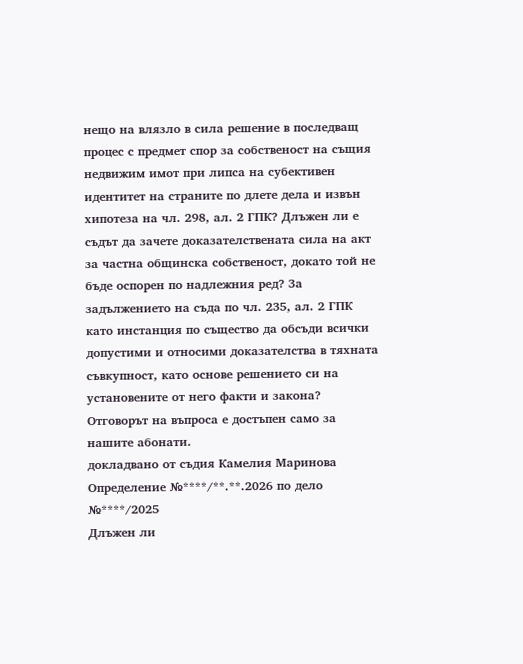нещо на влязло в сила решение в последващ процес с предмет спор за собственост на същия недвижим имот при липса на субективен идентитет на страните по длете дела и извън хипотеза на чл. 298, ал. 2 ГПК? Длъжен ли е съдът да зачете доказателствената сила на акт за частна общинска собственост, докато той не бъде оспорен по надлежния ред? За задължението на съда по чл. 235, ал. 2 ГПК като инстанция по същество да обсъди всички допустими и относими доказателства в тяхната съвкупност, като основе решението си на установените от него факти и закона?
Отговорът на въпроса е достъпен само за нашите абонати.
докладвано от съдия Камелия Маринова
Определение №****/**.**.2026 по дело №****/2025
Длъжен ли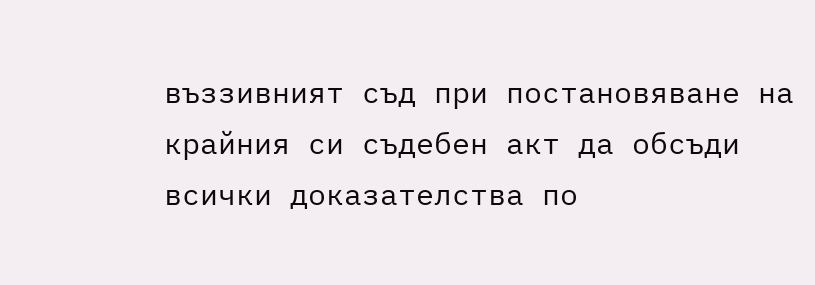въззивният съд при постановяване на крайния си съдебен акт да обсъди всички доказателства по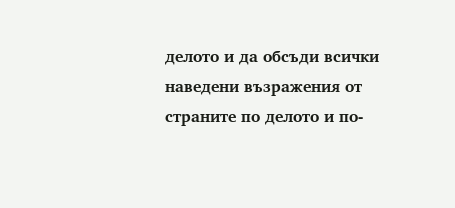делото и да обсъди всички наведени възражения от страните по делото и по-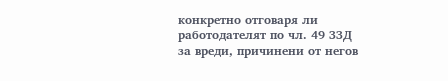конкретно отговаря ли работодателят по чл. 49 ЗЗД за вреди, причинени от негов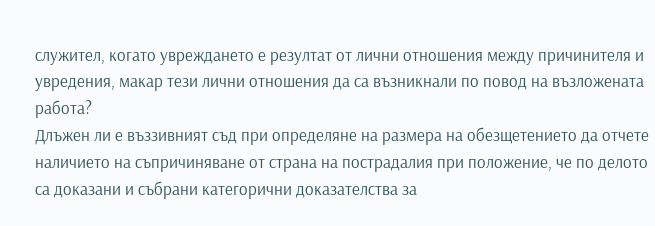служител, когато увреждането е резултат от лични отношения между причинителя и увредения, макар тези лични отношения да са възникнали по повод на възложената работа?
Длъжен ли е въззивният съд при определяне на размера на обезщетението да отчете наличието на съпричиняване от страна на пострадалия при положение, че по делото са доказани и събрани категорични доказателства за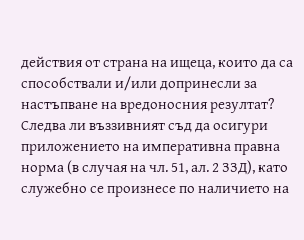действия от страна на ищеца, които да са способствали и/или допринесли за настъпване на вредоносния резултат?
Следва ли въззивният съд да осигури приложението на императивна правна норма (в случая на чл. 51, ал. 2 ЗЗД), като служебно се произнесе по наличието на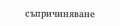съпричиняване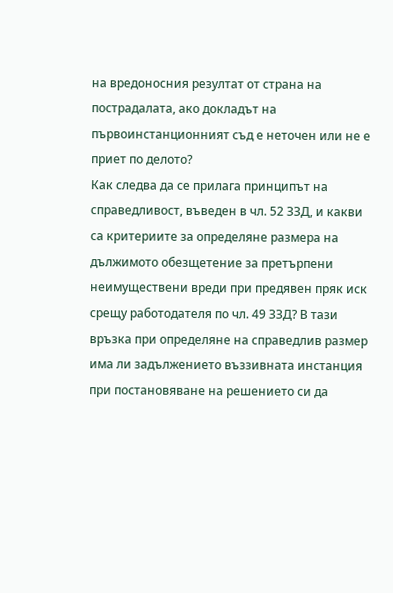на вредоносния резултат от страна на пострадалата, ако докладът на първоинстанционният съд е неточен или не е приет по делото?
Как следва да се прилага принципът на справедливост, въведен в чл. 52 ЗЗД, и какви са критериите за определяне размера на дължимото обезщетение за претърпени неимуществени вреди при предявен пряк иск срещу работодателя по чл. 49 ЗЗД? В тази връзка при определяне на справедлив размер има ли задължението въззивната инстанция при постановяване на решението си да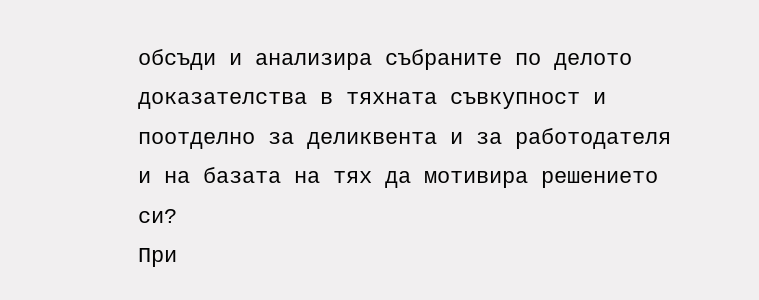обсъди и анализира събраните по делото доказателства в тяхната съвкупност и поотделно за деликвента и за работодателя и на базата на тях да мотивира решението си?
При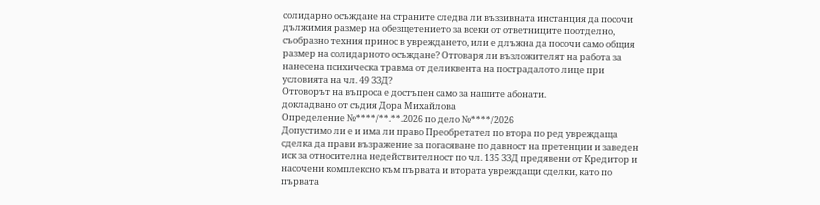солидарно осъждане на страните следва ли въззивната инстанция да посочи дължимия размер на обезщетението за всеки от ответниците поотделно, съобразно техния принос в увреждането, или е длъжна да посочи само общия размер на солидарното осъждане? Отговаря ли възложителят на работа за нанесена психическа травма от деликвента на пострадалото лице при условията на чл. 49 ЗЗД?
Отговорът на въпроса е достъпен само за нашите абонати.
докладвано от съдия Дора Михайлова
Определение №****/**.**.2026 по дело №****/2026
Допустимо ли е и има ли право Преобретател по втора по ред увреждаща сделка да прави възражение за погасяване по давност на претенции и заведен иск за относителна недействителност по чл. 135 ЗЗД предявени от Кредитор и насочени комплексно към първата и втората увреждащи сделки, като по първата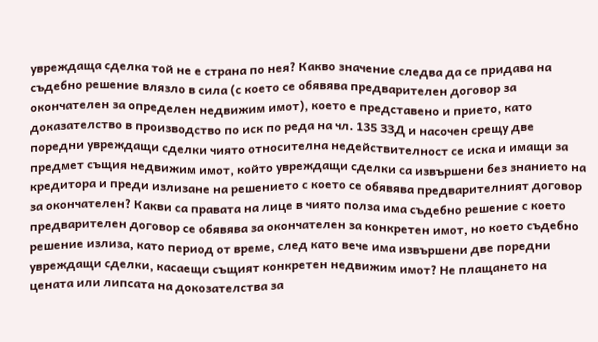увреждаща сделка той не е страна по нея? Какво значение следва да се придава на съдебно решение влязло в сила (с което се обявява предварителен договор за окончателен за определен недвижим имот), което е представено и прието, като доказателство в производство по иск по реда на чл. 135 ЗЗД и насочен срещу две поредни увреждащи сделки чиято относителна недействителност се иска и имащи за предмет същия недвижим имот, който увреждащи сделки са извършени без знанието на кредитора и преди излизане на решението с което се обявява предварителният договор за окончателен? Какви са правата на лице в чиято полза има съдебно решение с което предварителен договор се обявява за окончателен за конкретен имот, но което съдебно решение излиза, като период от време, след като вече има извършени две поредни увреждащи сделки, касаещи същият конкретен недвижим имот? Не плащането на цената или липсата на докозателства за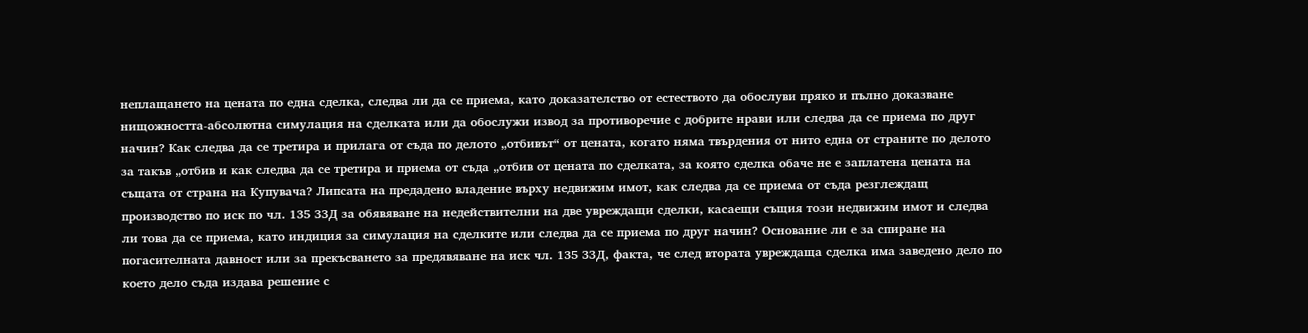неплащането на цената по една сделка, следва ли да се приема, като доказателство от естеството да обослуви пряко и пълно доказване нищожността-абсолютна симулация на сделката или да обослужи извод за противоречие с добрите нрави или следва да се приема по друг начин? Как следва да се третира и прилага от съда по делото „отбивът“ от цената, когато няма твърдения от нито една от страните по делото за такъв „отбив и как следва да се третира и приема от съда „отбив от цената по сделката, за която сделка обаче не е заплатена цената на същата от страна на Купувача? Липсата на предадено владение върху недвижим имот, как следва да се приема от съда резглеждащ производство по иск по чл. 135 ЗЗД за обявяване на недействителни на две увреждащи сделки, касаещи същия този недвижим имот и следва ли това да се приема, като индиция за симулация на сделките или следва да се приема по друг начин? Основание ли е за спиране на погасителната давност или за прекъсването за предявяване на иск чл. 135 ЗЗД, факта, че след втората увреждаща сделка има заведено дело по което дело съда издава решение с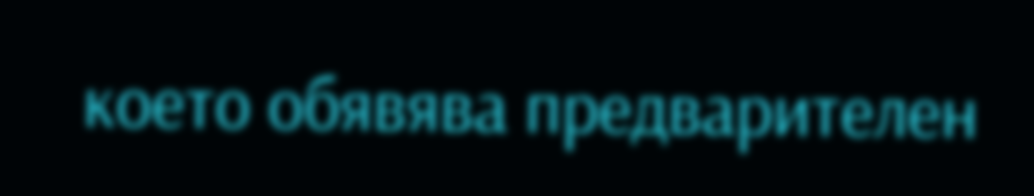което обявява предварителен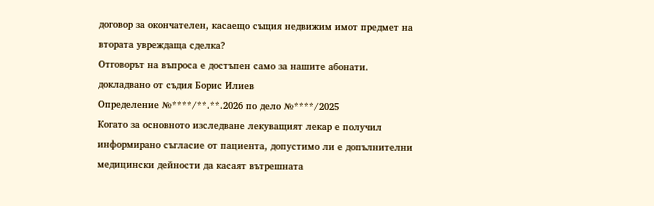договор за окончателен, касаещо същия недвижим имот предмет на втората увреждаща сделка?
Отговорът на въпроса е достъпен само за нашите абонати.
докладвано от съдия Борис Илиев
Определение №****/**.**.2026 по дело №****/2025
Когато за основното изследване лекуващият лекар е получил информирано съгласие от пациента, допустимо ли е допълнителни медицински дейности да касаят вътрешната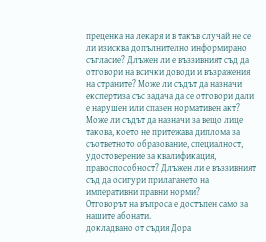преценка на лекаря и в такъв случай не се ли изисква допълнително информирано съгласие? Длъжен ли е въззивният съд да отговори на всички доводи и възражения на страните? Може ли съдът да назначи експертиза със задача да се отговори дали е нарушен или спазен нормативен акт? Може ли съдът да назначи за вещо лице такова, което не притежава диплома за съответното образование, специалност, удостоверение за квалификация, правоспособност? Длъжен ли е въззивният съд да осигури прилагането на императивни правни норми?
Отговорът на въпроса е достъпен само за нашите абонати.
докладвано от съдия Дора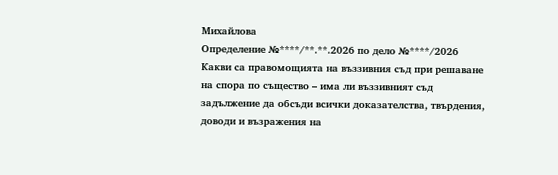Михайлова
Определение №****/**.**.2026 по дело №****/2026
Какви са правомощията на въззивния съд при решаване на спора по същество – има ли въззивният съд задължение да обсъди всички доказателства, твърдения, доводи и възражения на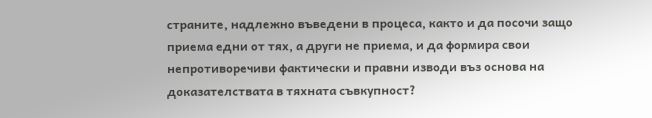страните, надлежно въведени в процеса, както и да посочи защо приема едни от тях, а други не приема, и да формира свои непротиворечиви фактически и правни изводи въз основа на доказателствата в тяхната съвкупност?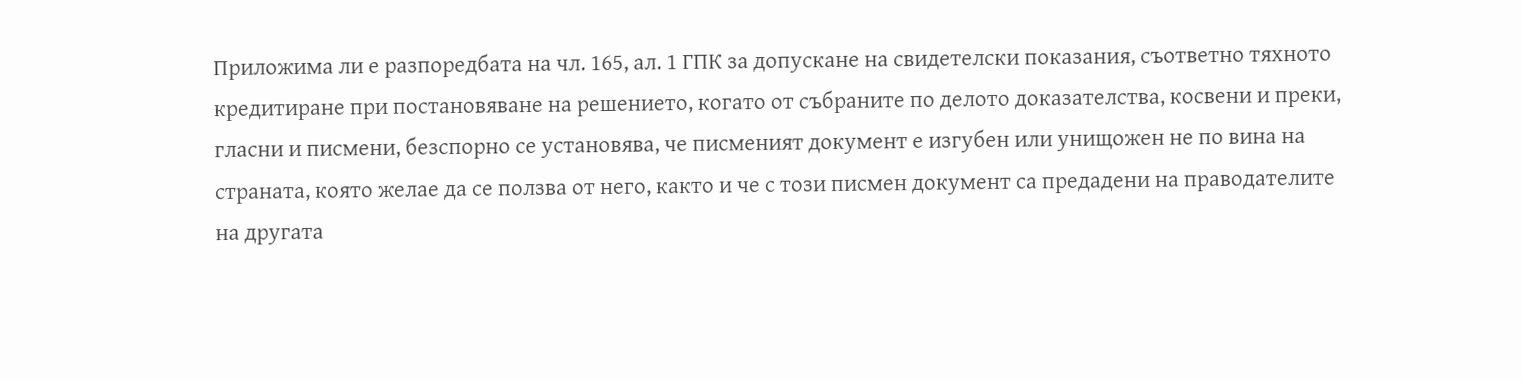Приложима ли е разпоредбата на чл. 165, ал. 1 ГПК за допускане на свидетелски показания, съответно тяхното кредитиране при постановяване на решението, когато от събраните по делото доказателства, косвени и преки, гласни и писмени, безспорно се установява, че писменият документ е изгубен или унищожен не по вина на страната, която желае да се ползва от него, както и че с този писмен документ са предадени на праводателите на другата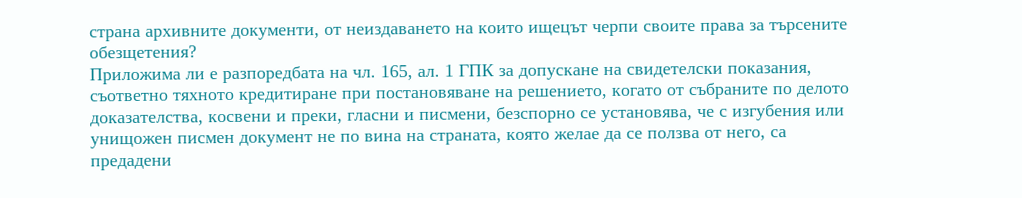страна архивните документи, от неиздаването на които ищецът черпи своите права за търсените обезщетения?
Приложима ли е разпоредбата на чл. 165, ал. 1 ГПК за допускане на свидетелски показания, съответно тяхното кредитиране при постановяване на решението, когато от събраните по делото доказателства, косвени и преки, гласни и писмени, безспорно се установява, че с изгубения или унищожен писмен документ не по вина на страната, която желае да се ползва от него, са предадени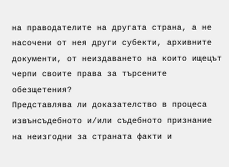на праводателите на другата страна, а не насочени от нея други субекти, архивните документи, от неиздаването на които ищецът черпи своите права за търсените обезщетения?
Представлява ли доказателство в процеса извънсъдебното и/или съдебното признание на неизгодни за страната факти и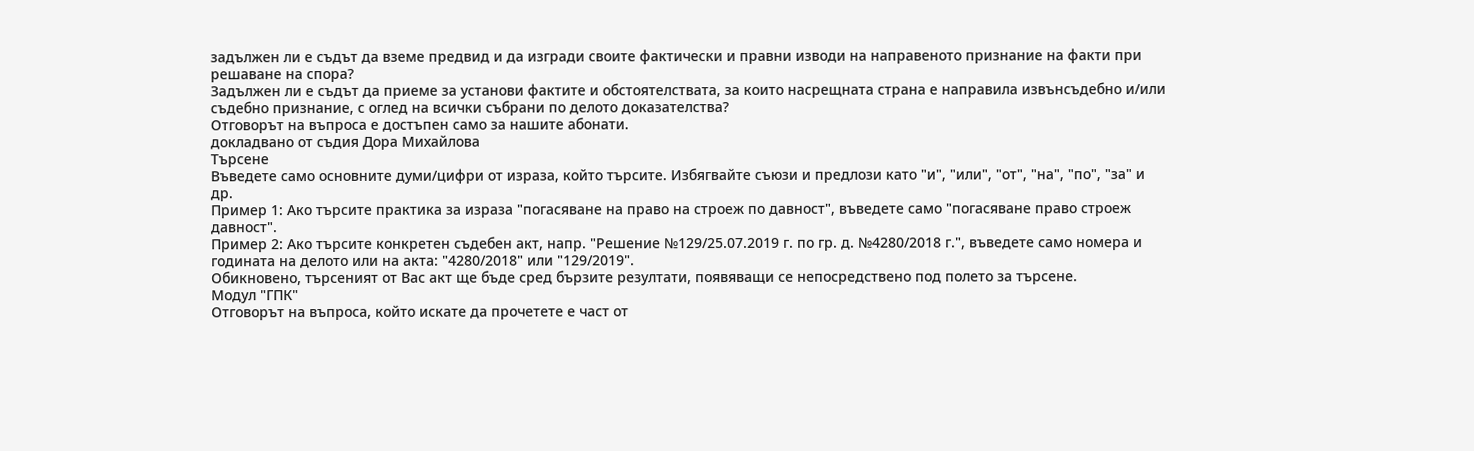задължен ли е съдът да вземе предвид и да изгради своите фактически и правни изводи на направеното признание на факти при решаване на спора?
Задължен ли е съдът да приеме за установи фактите и обстоятелствата, за които насрещната страна е направила извънсъдебно и/или съдебно признание, с оглед на всички събрани по делото доказателства?
Отговорът на въпроса е достъпен само за нашите абонати.
докладвано от съдия Дора Михайлова
Търсене
Въведете само основните думи/цифри от израза, който търсите. Избягвайте съюзи и предлози като "и", "или", "от", "на", "по", "за" и др.
Пример 1: Ако търсите практика за израза "погасяване на право на строеж по давност", въведете само "погасяване право строеж давност".
Пример 2: Ако търсите конкретен съдебен акт, напр. "Решение №129/25.07.2019 г. по гр. д. №4280/2018 г.", въведете само номера и годината на делото или на акта: "4280/2018" или "129/2019".
Обикновено, търсеният от Вас акт ще бъде сред бързите резултати, появяващи се непосредствено под полето за търсене.
Модул "ГПК"
Отговорът на въпроса, който искате да прочетете е част от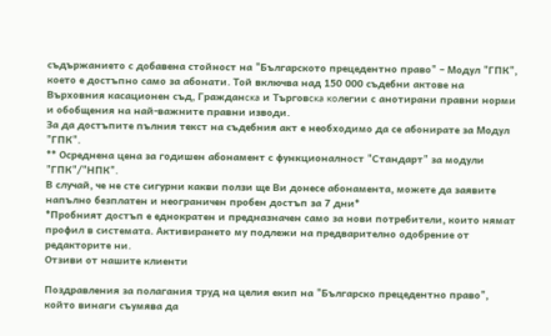съдържанието с добавена стойност на "Българското прецедентно право" – Модул "ГПК", което е достъпно само за абонати. Той включва над 150 000 съдебни актове на Върховния касационен съд, Гpaждaнcĸa и Tъpгoвcĸa ĸoлeгии с анотирани правни норми и обобщения на най-важните правни изводи.
За да достъпите пълния текст на съдебния акт е необходимо да се абонирате за Модул "ГПК".
** Осреднена цена за годишен абонамент с функционалност "Стандарт" за модули "ГПК"/"НПК".
В случай, че не сте сигурни какви ползи ще Ви донесе абонамента, можете да заявите напълно безплатен и неограничен пробен достъп за 7 дни*
*Пробният достъп е еднократен и предназначен само за нови потребители, които нямат профил в системата. Активирането му подлежи на предварително одобрение от редакторите ни.
Отзиви от нашите клиенти

Поздравления за полагания труд на целия екип на "Българско прецедентно право", който винаги съумява да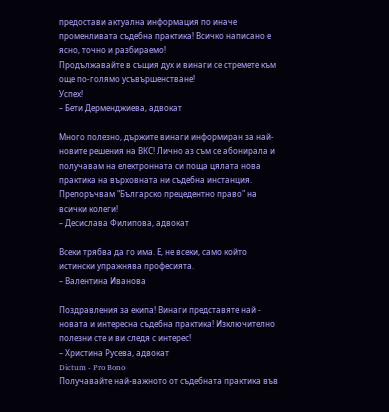предостави актуална информация по иначе променливата съдебна практика! Всичко написано е ясно, точно и разбираемо!
Продължавайте в същия дух и винаги се стремете към още по-голямо усъвършенстване!
Успех!
– Бети Дерменджиева, адвокат

Много полезно, държите винаги информиран за най-новите решения на ВКС! Лично аз съм се абонирала и получавам на електронната си поща цялата нова практика на върховната ни съдебна инстанция. Препоръчвам "Българско прецедентно право" на всички колеги!
– Десислава Филипова, адвокат

Всеки трябва да го има. Е, не всеки, само който истински упражнява професията.
– Валентина Иванова

Поздравления за екипа! Винаги представяте най - новата и интересна съдебна практика! Изключително полезни сте и ви следя с интерес!
– Христина Русева, адвокат
Dictum - Pro Bono
Получавайте най-важното от съдебната практика във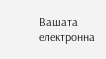Вашата електронна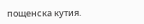пощенска кутия.